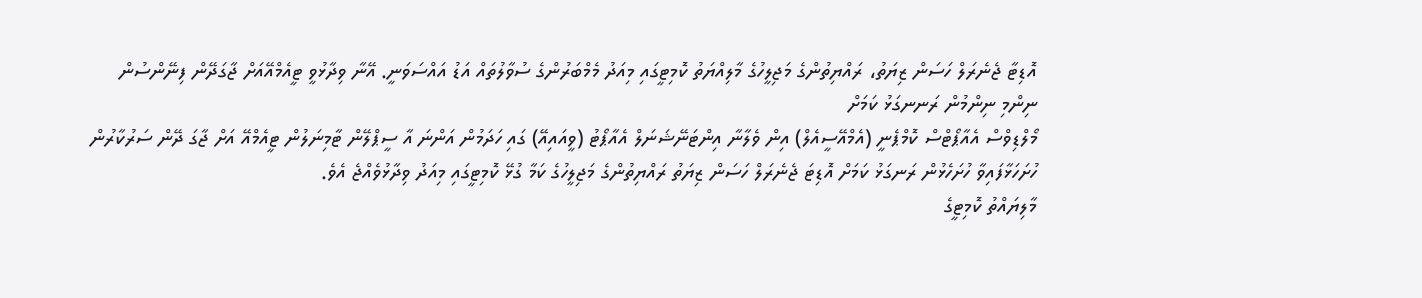އޮޑިޓާ ޖެނެރަލް ހަސަން ޒިޔަތު، ރައްޔިތުންގެ މަޖިލީހުގެ މާލިއްޔަތު ކޮމިޓީގައި މިއަދު މެމްބަރުންގެ ސުވާލުތައް އަޑު އައްސަވަނީ. އޭނާ ވިދާޅުވީ ޓީއެމްއޭއަށް ޖާގަދޭން ފިނޭންސުން ނިންމި ނިންމުން ރަނނގަޅު ކަމަށް
މޯލްޑިވްސް އެއާޕޯޓްސް ކޮމްޕެނީ (އެމްއޭސީއެލް) އިން ވެލާނާ އިންޓަނޭޝަނަލް އެއާޕޯޓު (ވީއައިއޭ) ގައި ހަދަމުން އަންނަ އާ ސީޕްލޭން ޓާމިނަލުން ޓީއެމްއޭ އަށް ޖާގަ ދޭން ސަރުކާރުން ހުށަހަޅާފައިވާ ހުށަހެޅުން ރަނގަޅު ކަމަށް އޮޑިޓަ ޖެނެރަލް ހަސަން ޒިޔަތު ރައްޔިތުންގެ މަޖިލީހުގެ ކަމާ ގުޅޭ ކޮމިޓީގައި މިއަދު ވިދާޅުވެއްޖެ އެވެ.
މާލިޔައްތު ކޮމިޓީގެ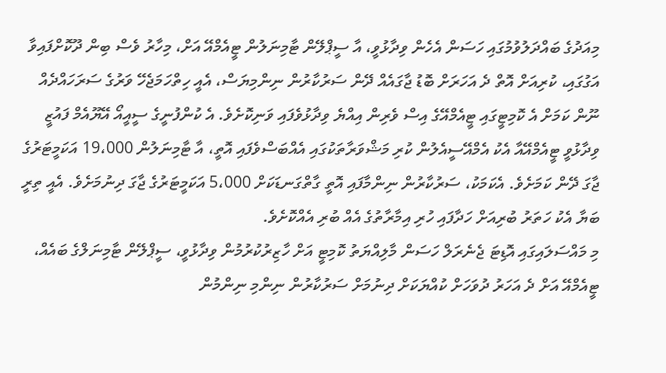މިއަދުގެ ބައްދަލުވުމުގައި ހަސަން އެހެން ވިދާޅުވީ، އާ ސީޕްލޭން ޓާމިނަލުން ޓީއެމްއޭ އަށް، މިހާރު ވެސް ބިން ދޫކޮށްފައިވާ އަގުގައި، ކުރިއަށް އޮތް ދެ އަހަރަށް ބޮޑު ޖާގައެއް ދޭން ސަރުކާރުން ނިންމިޔަސް، އެއީ ހިތްހަމަޖެހޭ ވަރުގެ ސަރަހައްދެއް ނޫން ކަމަށް އެ ކޮމިޓީގައި ޓީއެމްއޭގެ އިސް ވެރިން އިއްޔެ ވިދާޅުވެފައި ވަނިކޮށެވެ. އެ ކުންފުނީގެ ސީއީއޯ އޭޔޫއެމް ފައުޒީ ވިދާޅުވީ ޓީއެމްއޭއާ އެކު އެމްއޭސީއެލުން ކުރި މަޝްވަރާތަކުގައި އެއްބަސްވެފައި އޮތީ، އާ ޓާމިނަލުން 19،000 އަކަމީޓަރުގެ ޖާގަ ދޭން ކަމަށެވެ. އެކަމަކު، ސަރުކާރުން ނިންމާފައި އޮތީ ގާތްގަނޑަކަށް 5،000 އަކަމީޓަރުގެ ޖާގަ ދިނުމަށެވެ. އެއީ ތިރީ ބަޔާ އެކު ހަތަރު ބުރިއަށް ހަދާފައި ހުރި އިމާރާތުގެ އެއް ބުރި އެއްކޮށެވެ.
މި މައްސަލައިގައި އޮޑިޓަ ޖެނެރަލް ހަސަން މާލިއްޔަތު ކޮމިޓީ އަށް ހާޒިރުކުރުމުން ވިދާޅުވީ، ސީޕްލޭން ޓާމިނަލްގެ ބައެއް، ޓީއެމްއޭ އަށް ދެ އަހަރު ދުވަހަށް ކުއްޔަކަށް ދިނުމަށް ސަރުކާރުން ނިންމި ނިންމުން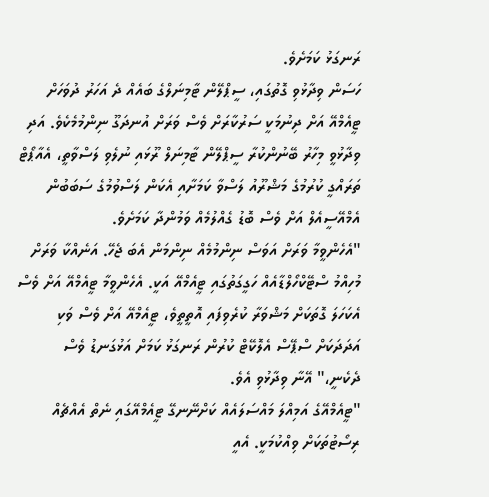ރަނގަޅު ކަމަށެވެ.
ހަސަން ވިދާޅުވި ގޮތުގައި، ސީޕްލޭން ޓާމިނަލްގެ ބައެއް ދެ އަހަރު ދުވަހަށް ޓީއެމްއޭ އަށް ދިނުމަކީ ސަރުކާރަށް ވެސް ވަރަށް އުނދަގޫ ނިންމުމެކެވެ. އަދި ވިދާޅުވީ މިހާރު ބޭނުންކުރާ ސީޕްލޭން ޓާމިނަލް ރޫޅައި ނުލެވި ލަސްވާތީ، އެއާޕޯޓް ތަރައްގީ ކުރުމުގެ މަޝްރޫއު ލަސްވާ ކަމަށާއި އެކަން ލަސްވުމުގެ ސަބަބުން އެމްއޭސީއެލް އަށް ވެސް ބޮޑު ގެއްލުމެއް ވަމުންދާ ކަމަށެވެ.
"އެހެންވީމާ ވަރަށް އަވަސް ނިންމުމެއް ނިންމަން އެބަ ޖެހޭ. އަނެއްކާ ވަރަށް މުހިއްމު ސްޓޭކްހޯލްޑާއެއް ހަގީގަތުގައި ޓީއެމްއޭ އަކީ. އެހެންވީމާ ޓީއެމްއޭ އަށް ވެސް އެކަހަލަ ގޮތަކަށް މަޝްވަރާ ކުރެވިފައި އޮތީތީވެ، ޓީއެމްއޭ އަށް ވެސް ވަކި އަދަދަކަށް ސްޕޭސް އެލޮކޭޓް ކުރުން ރަނގަޅު ކަމަށް އަޅުގަނޑު ވެސް ދެކެނީ،" އޭނާ ވިދާޅުވި އެވެ.
"ޓީއެމްއޭގެ އަމިއްލަ މައްސަލައެއް ކަށްނޭނގޭ ޓީއެމްއޭގައި ނެތް އެއްޗެއް ރިސޯޓުތަކަށް ވިއްކުމަކީ. އެއީ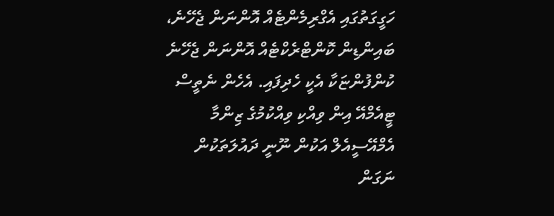ހަގީގަތުގައި އެގްރިމެންޓެއް އޮންނަން ޖެހޭނެ، ބައިންޑިން ކޮންޓްރެކްޓެއް އޮންނަން ޖެހޭނެ ކުންފުންޏަކާ އެކީ ހެދިފައި. އެހެން ނެތީސް ޓީއެމްއޭ އިން ވިއްކި ވިއްކުމުގެ ޒިންމާ އެމްއޭސީއެލް އަކުން ނޫނީ ދައުލަތަކުން ނަގަން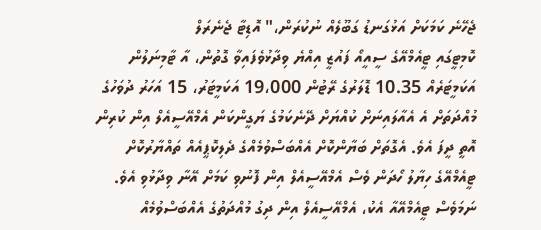ޖެހޭނެ ކަމަކަށް އަޅުގަނޑު ގަބޫލެއް ނުކުރަން،" އޮޑިޓާ ޖެނެރަލް
ކޮމިޓީގައި ޓީއެމްއޭގެ ސީއީއޯ ފައުޒީ އިއްޔެ ވިދާޅުވެފައިވާ ގޮތުން، އާ ޓާމިނަލުން އަކަމީޓަރެއް 10.35 ޑޮލަރުގެ ރޭޓުން 19،000 އަކަމީޓަރު، 15 އަހަރު ދުވަހުގެ މުއްދަތަށް އެ އެއާލައިނަށް ކުއްޔަށް ދޭނެކަމުގެ ޔަގީންކަން އެމްއޭސީއެލް އިން ކުރިން އޮތީ ދީފަ އެވެ. އެގޮތަށް ބަޔާންކޮށް އެއްބަސްވުމެއްގެ ދެލިކޮޕީއެއް ތައްޔާރުކޮށް ޓީއެމްއޭގެ ހިޔާލު ހޯދަން ވެސް އެމްއޭސީއެލް އިން ފޮނުވި ކަމަށް އޭނާ ވިދާޅުވި އެވެ.
ނަމަވެސް ޓީއެމްއޭއާ އެކު، އެމްއޭސީއެލް އިން ދިގު މުއްދަތުގެ އެއްބަސްވުމެއް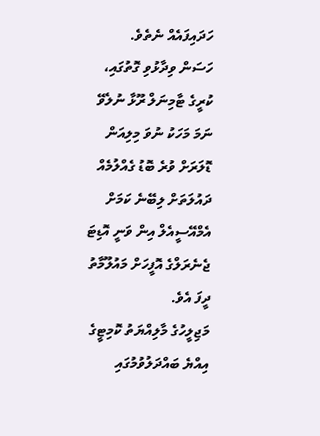ހަދައިފައެއް ނެތެވެ.
ހަސަން ވިދާޅުވި ގޮތުގައި، ކުރީގެ ޓާމިނަލް ރޫޅާ ނުލެވޭ ނަމަ މަހަކު ނުވަ މިލިއަން ޑޮލަރަށް ވުރެ ބޮޑު ގެއްލުމެއް ދައުލަތަށް ލިބޭނެ ކަމަށް އެމްއޭސީއެލް އިން ވަނީ އޮޑިޓަ ޖެނެރަލްގެ އޮފީހަށް މައުލޫމާތު ދީފަ އެވެ.
މަޖިލީހުގެ މާލިއްޔަތު ކޮމިޓީގެ އިއްޔެ ބައްދަލުވުމުގައި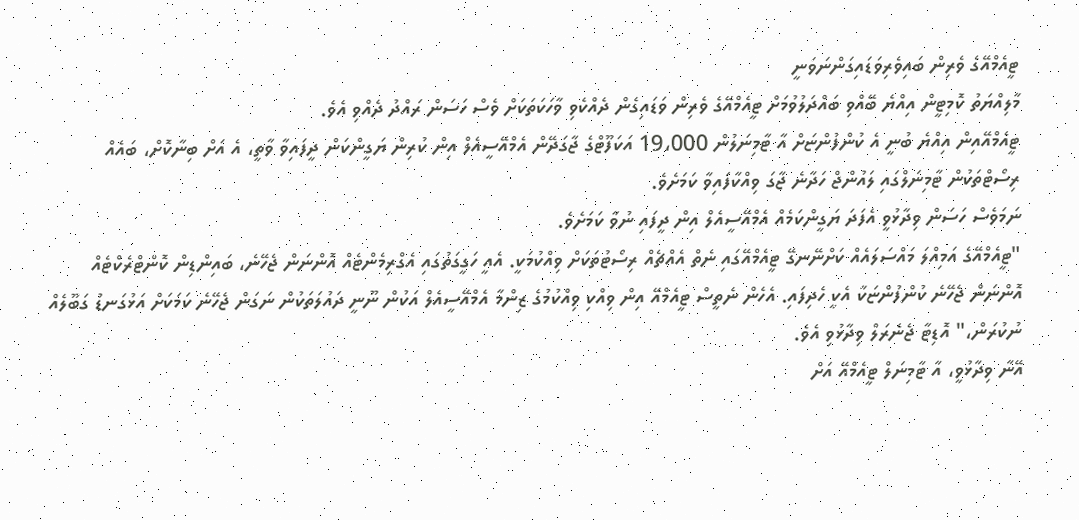ޓީއެމްއޭގެ ވެރިން ބައިވެރިވަޑައިގަންނަވަނީ
މާލިއްޔަތު ކޮމިޓީން އިއްޔެ ބޭއްވި ބައްދަލުވުމަށް ޓީއެމްއޭގެ ވެރިން ވަޑައިގެން ދެއްކެވި ވާހަކަތަކަށް ވެސް ހަސަން ރައްދު ދެއްވި އެވެ.
ޓީއެމްއޭއިން އިއްޔެ ބުނީ އެ ކުންފުންޏަށް އާ ޓާމިނަލުން 19،000 އަކަފޫޓްގެ ޖާގަދޭން އެމްއޭސީއެލް އިން ކުރިން ޔަގީންކަން ދީފައިވާ ވާތީ، އެ އަށް ބިނާކޮށް، ބައެއް ރިސޯޓްތަކުން ޓާމިނަލްގައި ލައުންޖް ހަދާނެ ޖާގަ ވިއްކާފައިވާ ކަމަށެވެ.
ނަމަވެސް ހަސަން ވިދާޅުވީ އެފަދަ ޔަގީންކަމެއް އެމްއޭސީއެލް އިން ދީފައި ނުވާ ކަމަށެވެ.
"ޓީއެމްއޭގެ އަމިއްލަ މައްސަލައެއް ކަށްނޭނގޭ ޓީއެމްއޭގައި ނެތް އެއްޗެއް ރިސޯޓުތަކަށް ވިއްކުމަކީ. އެއީ ހަގީގަތުގައި އެގްރިމެންޓެއް އޮންނަން ޖެހޭނެ، ބައިންޑިން ކޮންޓްރެކްޓެއް އޮންނަން ޖެހޭނެ ކުންފުންޏަކާ އެކީ ހެދިފައި. އެހެން ނެތީސް ޓީއެމްއޭ އިން ވިއްކި ވިއްކުމުގެ ޒިންމާ އެމްއޭސީއެލް އަކުން ނޫނީ ދައުލަތަކުން ނަގަން ޖެހޭނެ ކަމަކަށް އަޅުގަނޑު ގަބޫލެއް ނުކުރަން،" އޮޑިޓާ ޖެނެރަލް ވިދާޅުވި އެވެ.
އޭނާ ވިދާޅުވީ، އާ ޓާމިނަލް ޓީއެމްއޭ އަށް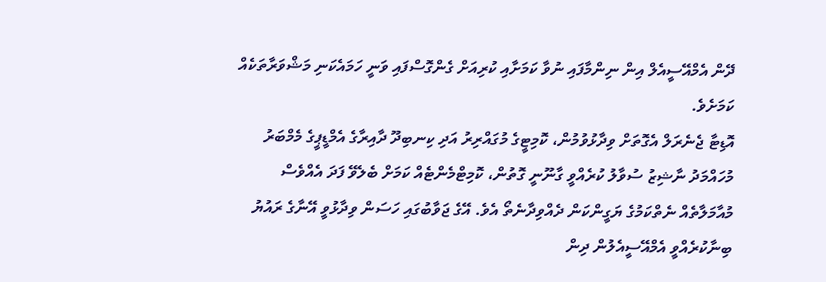ދޭން އެމްއޭސީއެލް އިން ނިންމާފައި ނުވާ ކަމަށާއި ކުރިއަށް ގެންގޮސްފައި ވަނީ ހަމައެކަނި މަޝްވަރާތަކެއް ކަމަށެވެ.
އޮޑިޓާ ޖެނެރަލް އެގޮތަށް ވިދާޅުވުމުން، ކޮމިޓީގެ މުގައްރިރު އަދި ކިނބިދޫ ދާއިރާގެ އެމްޑީޕީގެ މެމްބަރު މުހައްމަދު ނާޝިޒު ސުވާލު ކުރެއްވީ ގާނޫނީ ގޮތުން، ކޮމިޓްމެންޓެއް ކަމަށް ބެލެވޭ ފަދަ އެއްވެސް މުއާމަލާތެއް ނެތްކަމުގެ ޔަގީންކަން ދެއްވިދާނެތޯ އެވެ. އޭގެ ޖަވާބުގައި ހަސަން ވިދާޅުވީ އޭނާގެ ރައުޔު ބިނާކުރެއްވީ އެމްއޭސީއެލުން ދިން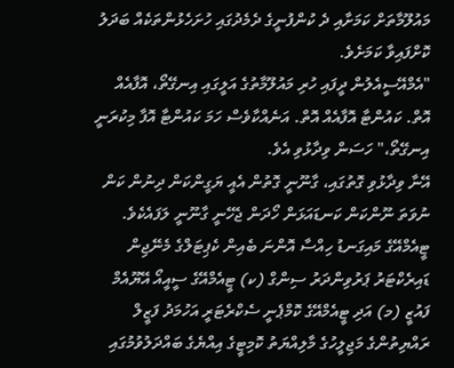މައުލޫމާތަށް ކަމަށާއި ދެ ކުންފުނީގެ ދެމެދުގައި ހުށަހެޅުންތަކެއް ބަދަލު ކޮށްފައިވާ ކަމަށެވެ.
"އެމްއޭސީއެލުން ދީފައި ހުރި މައުލޫމާތުގެ އަލީގައި އިނގޭތޯ، އޮފާއެއް އޮތް. ކައުންޓާ އޮފާއެއް އޮތް. އަނެއްކާވެސް ހަމަ ކައުންޓާ އޮފާ މިކުރަނީ އިނގޭތޯ،" ހަސަން ވިދާޅުވި އެވެ.
އޭނާ ވިދާޅުވި ގޮތުގައި، ގާނޫނީ ގޮތުން އެއީ ޔަގީންކަން ދިނުން ކަން ނުވަތަ ނޫންކަން ކަނޑައަޅަން ހޯދަން ޖެހޭނީ ގާނޫނީ ލަފައެކެވެ.
ޓީއެމްއޭގެ މައިގަނޑު ހިއްސާ އޮންނަ ބެއިން ކެޕިޓަލްގެ މެނޭޖިން ޑައިރެކްޓަރު ޕަރުވިންދަރު ސިންގް (ކ) ޓީއެމްއޭގެ ސީއީއޯ އޭޔޫއެމް ފައުޒީ (މ) އަދި ޓީއެމްއޭގެ ކޮމްޕެނީ ސެކްރެޓަރީ އަހުމަދު ފަޒީލް ރައްޔިތުންގެ މަޖިލީހުގެ މާލިއްޔަތު ކޮމިޓީގެ އިއްޔެގެ ބައްދަލުވުމުގައި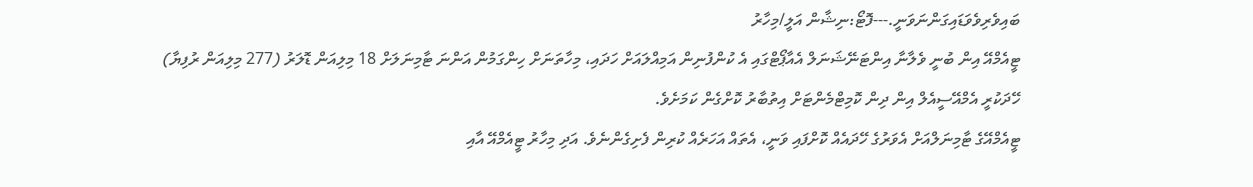ބައިވެރިވެވަޑައިގަންނަވަނީ.---ފޮޓޯ:ނިޝާން އަލީ/މިހާރު
ޓީއެމްއޭ އިން ބުނީ ވެލާނާ އިންޓަނޭޝަނަލް އެއާޕޯޓްގައި އެ ކުންފުނިން އަމިއްލައަށް ހަދައި، މިހާތަނަށް ހިންގަމުން އަންނަ ޓާމިނަލަށް 18 މިލިއަން ޑޮލަރު (277 މިލިއަން ރުފިޔާ) ހޭދަކުރީ އެމްއޭސީއެލް އިން ދިން ކޮމިޓްމެންޓަށް އިތުބާރު ކޮށްގެން ކަމަށެވެ.
ޓީއެމްއޭގެ ޓާމިނަލްއަށް އެވަރުގެ ހޭދައެއް ކޮށްފައި ވަނީ، އެތައް އަހަރެއް ކުރިން ފެށިގެންނެވެ. އަދި މިހާރު ޓީއެމްއޭ އާއި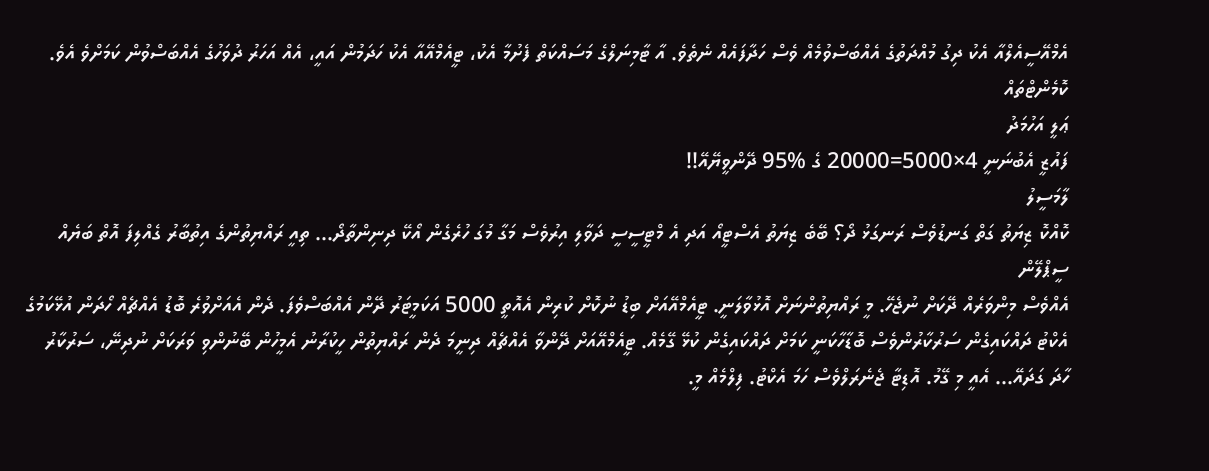އެމްއޭސީއެލްއާ އެކު ދިގު މުއްދަތުގެ އެއްބަސްވުމެއް ވެސް ހަދާފައެއް ނެތެވެ. އާ ޓާމިނަލްގެ މަސައްކަތް ފެށުމާ އެކު، ޓީއެމްއޭއާ އެކު ހަދަމުން އައީ، އެއް އަހަރު ދުވަހުގެ އެއްބަސްވުން ކަމަށްވެ އެވެ.
ކޮމެންޓްތައް
ޢަލީ އަހުމަދު
ފައުޒީ އެބުނަނީ 4×5000=20000 ގެ %95 ދޭންވީޔޭއޭ!!
ލާމަސީލު
ކޮއްކޮ ޒިޔަތު ގަތް ގަނޑުވެސް ރަނގަޅު ދޯ؟ ބޭބެ ޒިޔަތު އެސްޓީއޯ އަދި އެ މްޓީސީސީ ދަވާލި އިރުވެސް މަގާ މުގަ ހުރެގެން އޯކޭ ދިނިންތާދޯ... ތިއީ ރައްޔިތުންގެ އިތުބާރު ގެއްލިފަ އޮތް ބަޔެއް
ސީޕްލޭން
އެއްވެސް މިންވަރެއް ދޭކަށް ނުޖެހޭ. މީ ރައްޔިތުންނަށް އޮޅުވާލަނީ. ޓީއެމްއޭއަށް ބިޑު ނުކޮށް ކުރިން އެއޮތީ 5000 އަކަމީޓަރު ދޭން އެއްބަސްވެފަ. ދެން އެއަށްވުރެ ބޮޑު އެއްޗެއް ހޯދަން އުޅޭކަމުގެ އެކްޓު ދައްކައިގެން ސަރުކާރުންވެސް ބޮޑާހާކަނީ ކަމަށް ދައްކައިގެން ކުޅޭ ގޭމެއް. ޓީއެމްއޭއަށް ދޭންވާ އެއްޗެއް ދިނީމަ ދެން ރައްޔިތުން ހީކުރާނު އެމީހުން ބޭނުންވި ވަރަކަށް ނުދިނޭ، ސަރުކާރު ހާދަ ގަދައޭ... އެއީ މި ގޭމު. އޮޑިޓާ ޖެނެރަލްވެސް ހަމަ އެކްޓު. ފިލްމެއް މީ.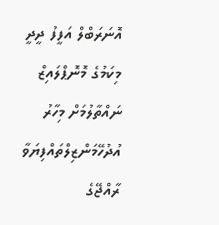އޮނަރަބްލް އަފީފު ދީދީ
މިކަމުގެ މޮނޮޕްލައިޒް ނައްތާލުމަށް މިހާރު އުދުހޭމަންޒިލްތައްފިޔަވާ ރާއްޖޭގެ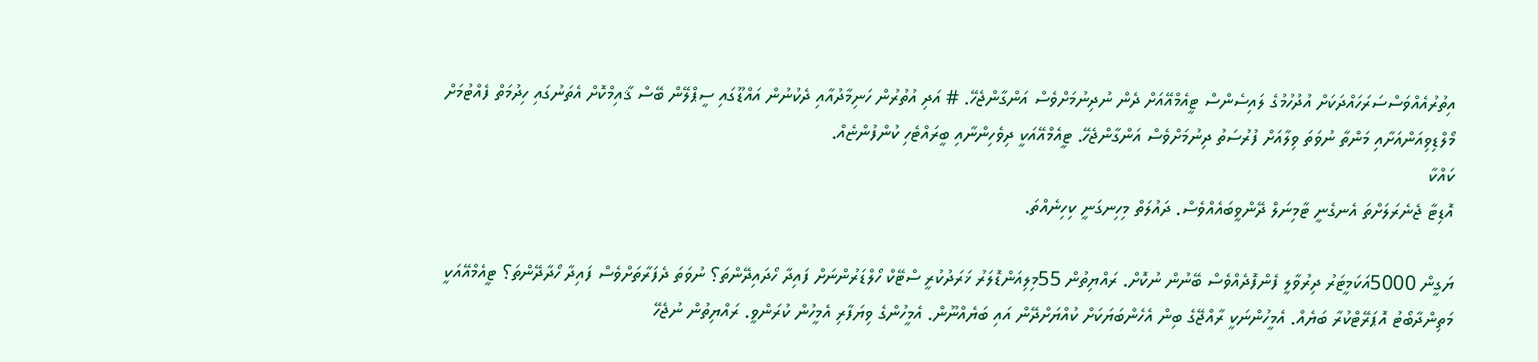އިތުރުއެއްވަސްސަރަހައްދަކަށް އުދުހުމުގެ ލައިސެންސް ޓީއެމްއޭއަށް ދެން ނުދިނުމަށްވެސް އަންގާންޖެހޭ. # އަދި އުތުރުން ހަނިމާދުއާއި ދެކުނުން އައްޑޫގައި ސީޕްލޭން ބޭސް ޤާއިމްކޮށް އެތަނުގައި ހިދުމަތް ފެއްޓުމަށް މޯލްޑިވިއަންއަށާއި މަންތާ ނުވަތަ ވިލާއަށް ފުރުސަތު ދިނުމަށްވެސް އަންގާންޖެހޭ. ޓީއެމްއޭއަކީ ދިވެހިންނާއި ބީރައްޓެހި ކުންފުންޏެއް.
ކައްކާ
އޮޑިޓާ ޖެނެރަލަށްތަ އެނގެނީ ޓާމިނަލް ދޭންވީބައެއްވެސް. ދައުލަތް މިހިނގަނީ ކިހިނެއްތަ.

ޔަގީން 5000އަކަމީޓަރު ދިރުވާލީ ފެންފޮދެއްވެސް ބޭނުން ނުކޮށް. ރައްޔިތުން 55މިލިއަންޑޮލަރު ޚަރަދުކުރީ ސްޓޭކް ހޯލްޑަރުންނަށް ފައިދާ ހޯދައިދޭންތަ؟ ނުވަތަ ދެފަރާތަށްވެސް ފައިދާ ހޯދާދޭންތަ؟ ޓީއެމްއޭއަކީ މަތިންދާބޯޓު އޮޕަރޭޓްކުރާ ބަޔެއް. އެމީހުންނަކީ ރާއްޖޭގެ ބިން އެހެންބަޔަކަށް ކުއްޔަށްދޭން އައި ބަޔެއްނޫން. އެމީހުންގެ ވިޔަފާރި އެމީހުން ކުރަންވީ. ރައްޔިތުން ނުޖެހޭ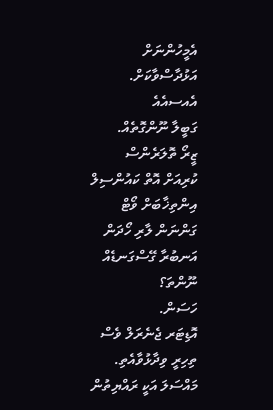އެމީހުންނަށް އަޅުދާސްވާކަށް.
އެއސއެއެ
ގަބީލާ ނޫންގޮތެއް.
ޒީރޯ ތޮލަރެންސް
ކުރިއަށް އޮތް ކައުންސިލް އިންތިޚާބަށް ވޯޓް ގަންނަން ލާރި ހޯދަން އަނބުރާ ގޭސްގަނޑެއް ނޫންތަ؟
ހަސަން.
އޮޑިޓަރ ޖެނެރަލް ވެސް ތިހިރީ ވިދާޅުވާއެތި. މައްސަލަ އަކީ ރައްޔިތުން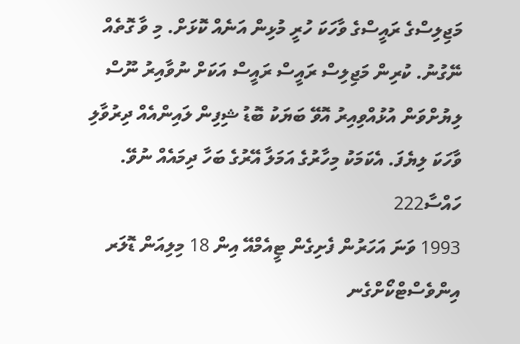މަޖިލިސްގެ ރައީސްގެ ވާހަކަ ހުރީ މުޅިން އަނެއް ކޮޅަށް. މި ވާ ގޮތެއް ނޭގުނު. ކުރިން މަޖިލިސް ރައީސް ރައީސް އަކަށް ނުވާއިރު ނޫސް ލިޔުށްވަން އުޅުއްވިއިރު އޮވޭ ބަޔަކު ބޮޑު ޝިފިން ލައިންއެއް ދިރުވާލި ވާހަކަ ލިޔެފަ. އެކަމަކު މިހާރުގެ އަމަލާ އޭރުގެ ބަހާ ދިމައެއް ނުވޭ.
ހައްސާ222
1993 ވަނަ އަހަރުން ފެށިގެން ޓީއެމްއޭ އިން 18 މިލިއަން ޑޮލަރ އިންވެސްޓްކޯށްގެނ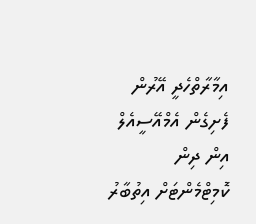އިމާރާތްހެދީ އޭރުން ފެށިގެން އެމްއޭސީއެލް އިން ދިން ކޮމިޓްމެންޓަށް އިތުބާރު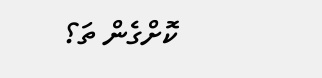ކޮށްގެން ތަ؟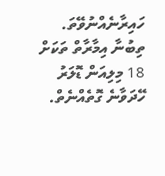ހައިރާނެއްނުވޭތަ. ތިބުނާ އިމާރާތް ތަކަށް 18 މިލިއަން ޑޮލަރު ހޭދަވާނެ ގޮތެއްނެތް.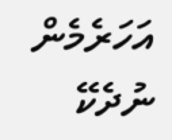އަހަރެމެން ނުދެކޭ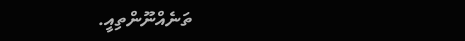ތަނެއްނޫންތިއީ.